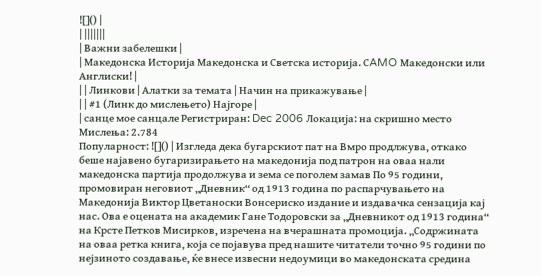![]() |
| |||||||
| Важни забелешки |
| Македонска Историја Македонска и Светска историја. СAMO Македонски или Англиски! |
| | Линкови | Алатки за темата | Начин на прикажување |
| | #1 (Линк до мислењето) Најгоре |
| санце мое санцале Регистриран: Dec 2006 Локација: на скришно место
Мислења: 2.784
Популарност: ![]() | Изгледа дека бугарскиот пат на Вмро продлжува, откако беше најавено бугаризирањето на македонија под патрон на оваа нали македонска партија продолжува и зема се поголем замав По 95 години, промовиран неговиот „Дневник“ од 1913 година по распарчувањето на Македонија Виктор Цветаноски Вонсериско издание и издавачка сензација кај нас. Ова е оцената на академик Гане Тодоровски за „Дневникот од 1913 година“ на Крсте Петков Мисирков, изречена на вчерашната промоција. „Содржината на оваа ретка книга, која се појавува пред нашите читатели точно 95 години по нејзиното создавање, ќе внесе извесни недоумици во македонската средина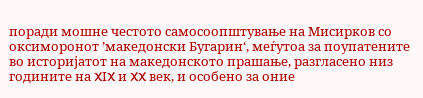поради мошне честото самосоопштување на Мисирков со оксиморонот ’македонски Бугарин‘, меѓутоа за поупатените во историјатот на македонското прашање, разгласено низ годините на XIX и XX век, и особено за оние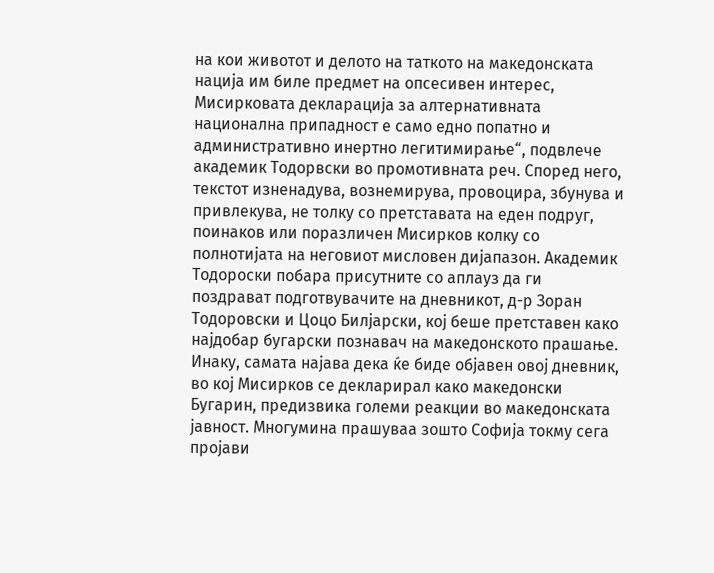на кои животот и делото на таткото на македонската нација им биле предмет на опсесивен интерес, Мисирковата декларација за алтернативната национална припадност е само едно попатно и административно инертно легитимирање“, подвлече академик Тодорвски во промотивната реч. Според него, текстот изненадува, вознемирува, провоцира, збунува и привлекува, не толку со претставата на еден подруг, поинаков или поразличен Мисирков колку со полнотијата на неговиот мисловен дијапазон. Академик Тодороски побара присутните со аплауз да ги поздрават подготвувачите на дневникот, д-р Зоран Тодоровски и Цоцо Билјарски, кој беше претставен како најдобар бугарски познавач на македонското прашање. Инаку, самата најава дека ќе биде објавен овој дневник, во кој Мисирков се декларирал како македонски Бугарин, предизвика големи реакции во македонската јавност. Многумина прашуваа зошто Софија токму сега пројави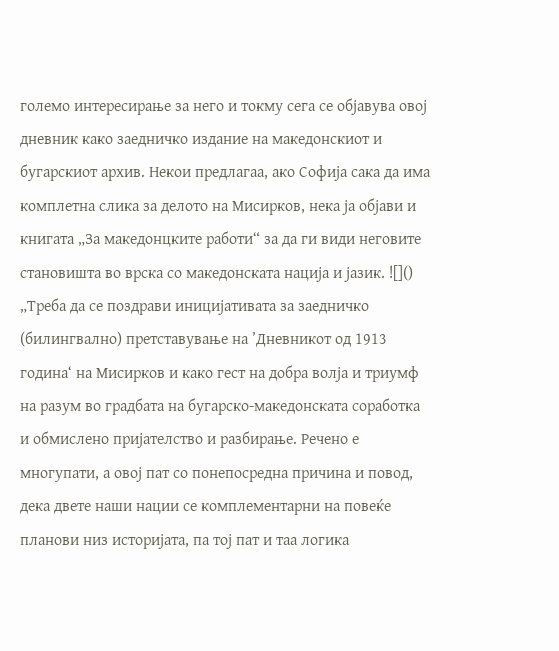големо интересирање за него и токму сега се објавува овој дневник како заедничко издание на македонскиот и бугарскиот архив. Некои предлагаа, ако Софија сака да има комплетна слика за делото на Мисирков, нека ја објави и книгата „За македонцките работи“ за да ги види неговите становишта во врска со македонската нација и јазик. ![]() „Треба да се поздрави иницијативата за заедничко (билингвално) претставување на ’Дневникот од 1913 година‘ на Мисирков и како гест на добра волја и триумф на разум во градбата на бугарско-македонската соработка и обмислено пријателство и разбирање. Речено е многупати, а овој пат со понепосредна причина и повод, дека двете наши нации се комплементарни на повеќе планови низ историјата, па тој пат и таа логика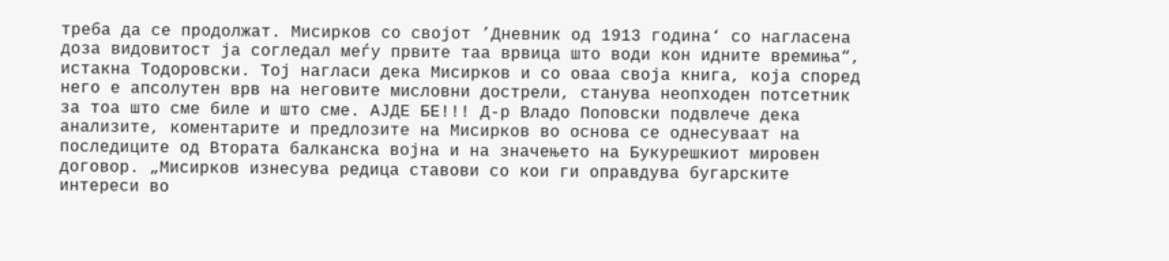треба да се продолжат. Мисирков со својот ’Дневник од 1913 година‘ со нагласена доза видовитост ја согледал меѓу првите таа врвица што води кон идните времиња“, истакна Тодоровски. Тој нагласи дека Мисирков и со оваа своја книга, која според него е апсолутен врв на неговите мисловни дострели, станува неопходен потсетник за тоа што сме биле и што сме. АЈДЕ БЕ!!! Д-р Владо Поповски подвлече дека анализите, коментарите и предлозите на Мисирков во основа се однесуваат на последиците од Втората балканска војна и на значењето на Букурешкиот мировен договор. „Мисирков изнесува редица ставови со кои ги оправдува бугарските интереси во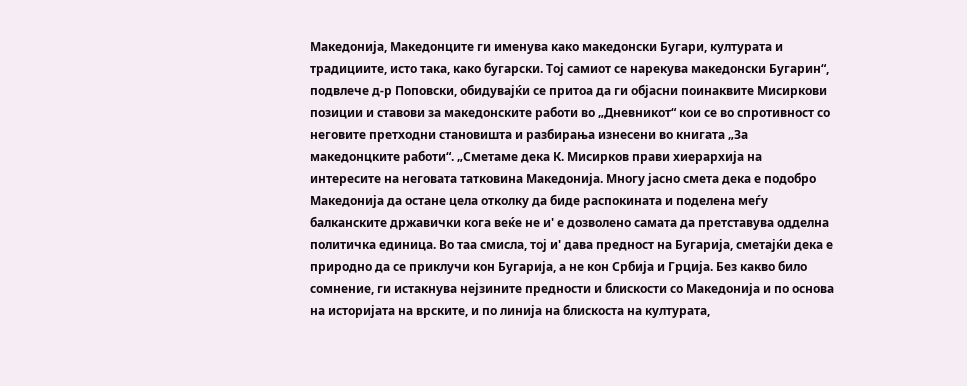Македонија, Македонците ги именува како македонски Бугари, културата и традициите, исто така, како бугарски. Тој самиот се нарекува македонски Бугарин“, подвлече д-р Поповски, обидувајќи се притоа да ги објасни поинаквите Мисиркови позиции и ставови за македонските работи во „Дневникот“ кои се во спротивност со неговите претходни становишта и разбирања изнесени во книгата „За македонцките работи“. „Сметаме дека К. Мисирков прави хиерархија на интересите на неговата татковина Македонија. Многу јасно смета дека е подобро Македонија да остане цела отколку да биде распокината и поделена меѓу балканските државички кога веќе не и' е дозволено самата да претставува одделна политичка единица. Во таа смисла, тој и' дава предност на Бугарија, сметајќи дека е природно да се приклучи кон Бугарија, а не кон Србија и Грција. Без какво било сомнение, ги истакнува нејзините предности и блискости со Македонија и по основа на историјата на врските, и по линија на блискоста на културата,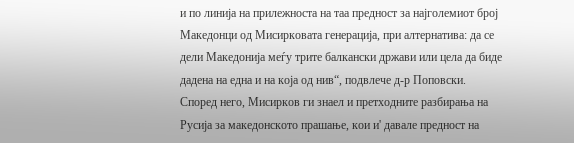и по линија на прилежноста на таа предност за најголемиот број Македонци од Мисирковата генерација, при алтернатива: да се дели Македонија меѓу трите балкански држави или цела да биде дадена на една и на која од нив“, подвлече д-р Поповски. Според него, Мисирков ги знаел и претходните разбирања на Русија за македонското прашање, кои и' давале предност на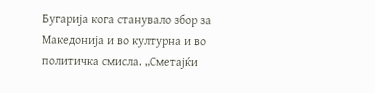Бугарија кога станувало збор за Македонија и во културна и во политичка смисла. „Сметајќи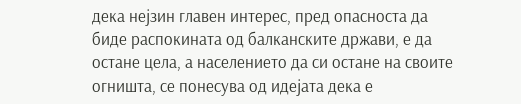дека нејзин главен интерес, пред опасноста да биде распокината од балканските држави, е да остане цела, а населението да си остане на своите огништа, се понесува од идејата дека е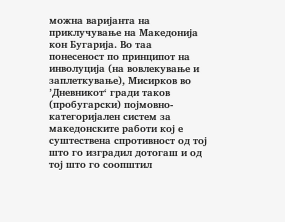можна варијанта на приклучување на Македонија кон Бугарија. Во таа понесеност по принципот на инволуција (на вовлекување и заплеткување), Мисирков во ’Дневникот‘ гради таков (пробугарски) појмовно-категоријален систем за македонските работи кој е суштествена спротивност од тој што го изградил дотогаш и од тој што го соопштил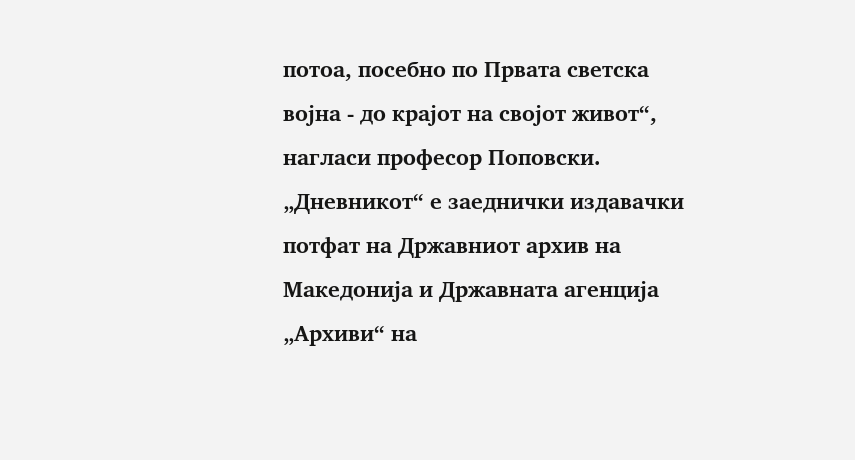потоа, посебно по Првата светска војна - до крајот на својот живот“, нагласи професор Поповски. „Дневникот“ е заеднички издавачки потфат на Државниот архив на Македонија и Државната агенција „Архиви“ на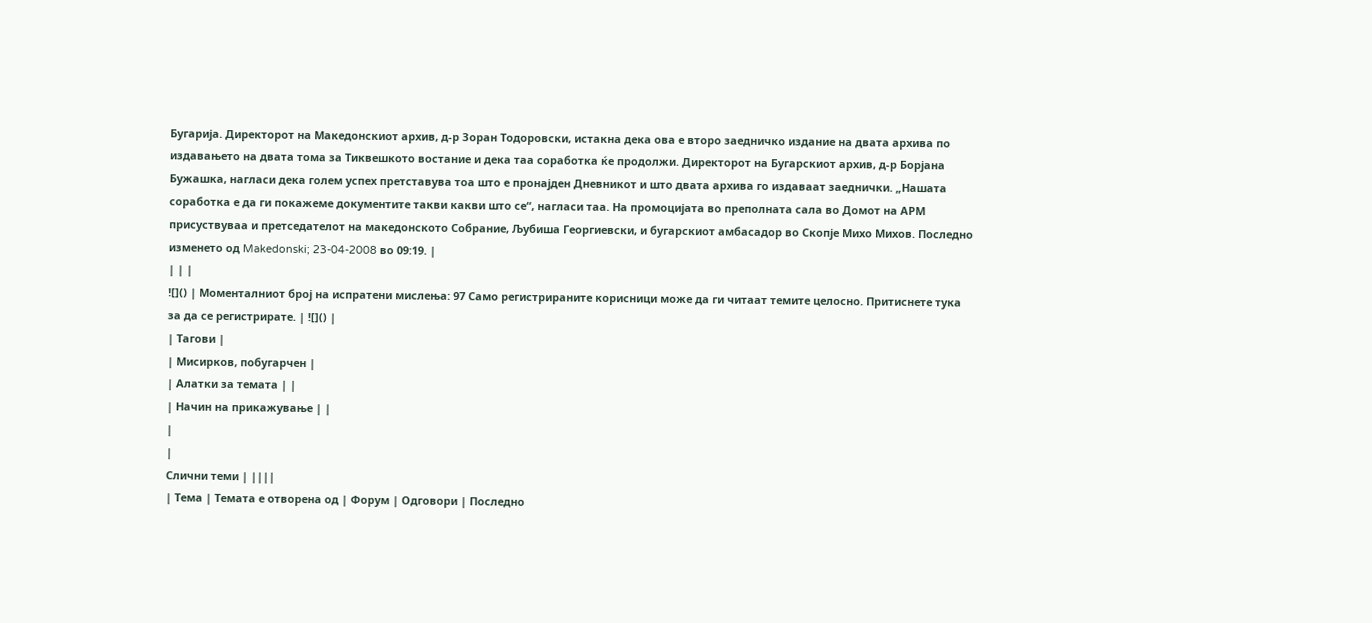Бугарија. Директорот на Македонскиот архив, д-р Зоран Тодоровски, истакна дека ова е второ заедничко издание на двата архива по издавањето на двата тома за Тиквешкото востание и дека таа соработка ќе продолжи. Директорот на Бугарскиот архив, д-р Борјана Бужашка, нагласи дека голем успех претставува тоа што е пронајден Дневникот и што двата архива го издаваат заеднички. „Нашата соработка е да ги покажеме документите такви какви што се“, нагласи таа. На промоцијата во преполната сала во Домот на АРМ присуствуваа и претседателот на македонското Собрание, Љубиша Георгиевски, и бугарскиот амбасадор во Скопје Михо Михов. Последно изменето од Makedonski; 23-04-2008 во 09:19. |
| | |
![]() | Моменталниот број на испратени мислења: 97 Само регистрираните корисници може да ги читаат темите целосно. Притиснете тука за да се регистрирате. | ![]() |
| Тагови |
| Мисирков, побугарчен |
| Алатки за темата | |
| Начин на прикажување | |
|
|
Слични теми | ||||
| Тема | Темата е отворена од | Форум | Одговори | Последно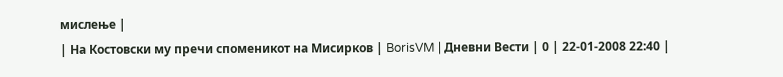мислење |
| На Костовски му пречи споменикот на Мисирков | BorisVM | Дневни Вести | 0 | 22-01-2008 22:40 |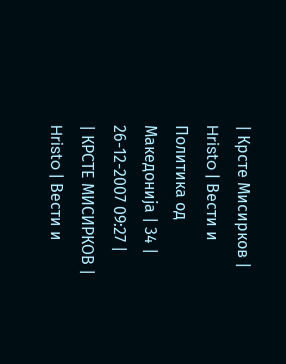| Крсте Мисирков | Hristo | Вести и Политика од Македонија | 34 | 26-12-2007 09:27 |
| КРСТЕ МИСИРКОВ | Hristo | Вести и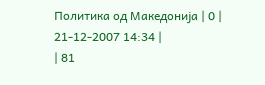Политика од Македонија | 0 | 21-12-2007 14:34 |
| 81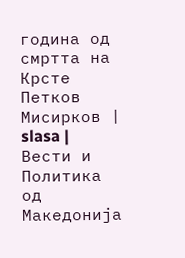година од смртта на Крсте Петков Мисирков | slasa | Вести и Политика од Македонија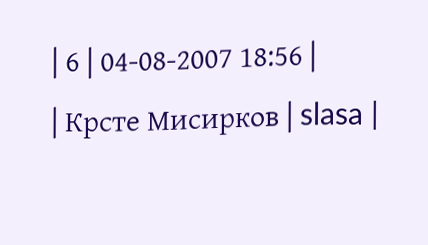| 6 | 04-08-2007 18:56 |
| Крсте Мисирков | slasa |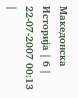Македонска Историја | 6 | 22-07-2007 00:13 |